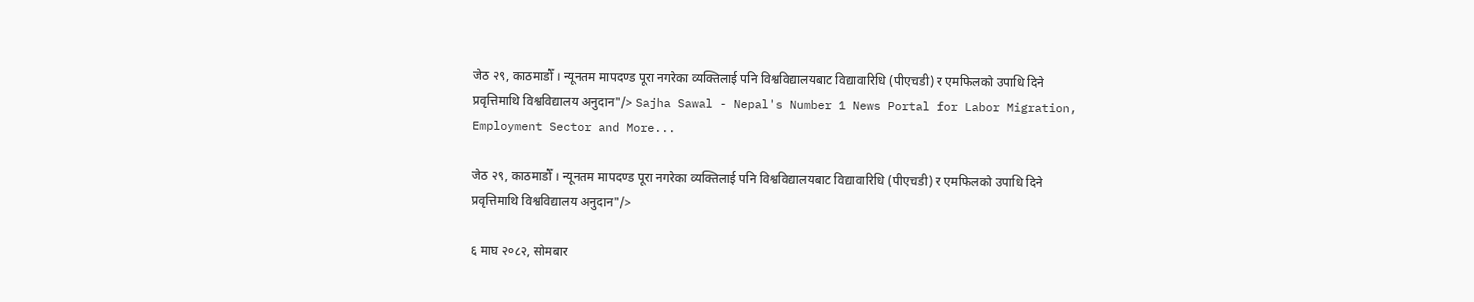जेठ २९, काठमाडौँ । न्यूनतम मापदण्ड पूरा नगरेका व्यक्तिलाई पनि विश्वविद्यालयबाट विद्यावारिधि (पीएचडी) र एमफिलको उपाधि दिने प्रवृत्तिमाथि विश्वविद्यालय अनुदान"/> Sajha Sawal - Nepal's Number 1 News Portal for Labor Migration, Employment Sector and More...

जेठ २९, काठमाडौँ । न्यूनतम मापदण्ड पूरा नगरेका व्यक्तिलाई पनि विश्वविद्यालयबाट विद्यावारिधि (पीएचडी) र एमफिलको उपाधि दिने प्रवृत्तिमाथि विश्वविद्यालय अनुदान"/>

६ माघ २०८२, सोमबार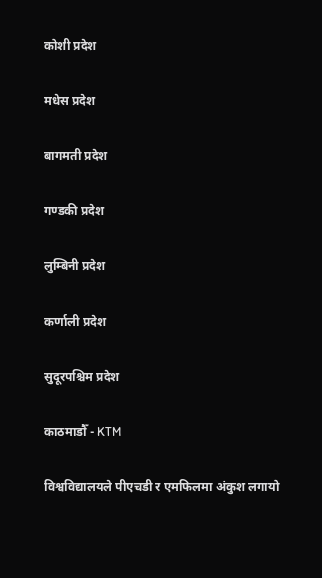कोशी प्रदेश

मधेस प्रदेश

बागमती प्रदेश

गण्डकी प्रदेश

लुम्बिनी प्रदेश

कर्णाली प्रदेश

सुदूरपश्चिम प्रदेश

काठमाडौँ - KTM

विश्वविद्यालयले पीएचडी र एमफिलमा अंकुश लगायो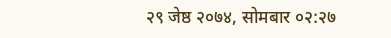२९ जेष्ठ २०७४, सोमबार ०२:२७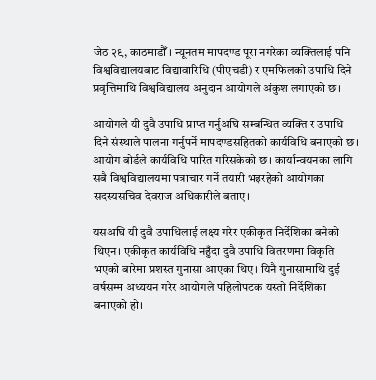जेठ २९, काठमाडौँ । न्यूनतम मापदण्ड पूरा नगरेका व्यक्तिलाई पनि विश्वविद्यालयबाट विद्यावारिधि (पीएचडी) र एमफिलको उपाधि दिने प्रवृत्तिमाथि विश्वविद्यालय अनुदान आयोगले अंकुश लगाएको छ।

आयोगले यी दुवै उपाधि प्राप्त गर्नुअघि सम्बन्धित व्यक्ति र उपाधि दिने संस्थाले पालना गर्नुपर्ने मापदण्डसहितको कार्यविधि बनाएको छ। आयोग बोर्डले कार्यविधि पारित गरिसकेको छ। कार्यान्वयनका लागि सबै विश्वविद्यालयमा पत्राचार गर्ने तयारी भइरहेको आयोगका सदस्यसचिव देवराज अधिकारीले बताए।

यसअघि यी दुवै उपाधिलाई लक्ष्य गरेर एकीकृत निर्देशिका बनेको थिएन। एकीकृत कार्यविधि नहुँदा दुवै उपाधि वितरणमा विकृति भएको बारेमा प्रशस्त गुनासा आएका थिए। यिनै गुनासामाथि दुई वर्षसम्म अध्ययन गरेर आयोगले पहिलोपटक यस्तो निर्देशिका बनाएको हो।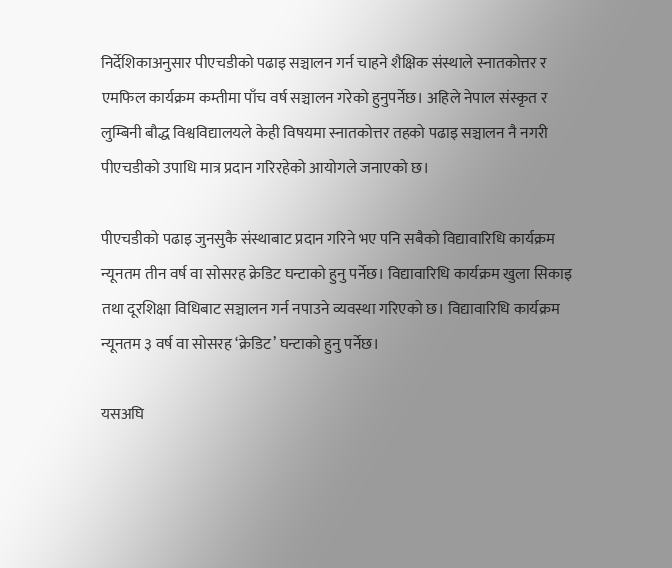निर्देशिकाअनुसार पीएचडीको पढाइ सञ्चालन गर्न चाहने शैक्षिक संस्थाले स्नातकोत्तर र एमफिल कार्यक्रम कम्तीमा पाँच वर्ष सञ्चालन गरेको हुनुपर्नेछ। अहिले नेपाल संस्कृत र लुम्बिनी बौद्ध विश्वविद्यालयले केही विषयमा स्नातकोत्तर तहको पढाइ सञ्चालन नै नगरी पीएचडीको उपाधि मात्र प्रदान गरिरहेको आयोगले जनाएको छ।

पीएचडीको पढाइ जुनसुकै संस्थाबाट प्रदान गरिने भए पनि सबैको विद्यावारिधि कार्यक्रम न्यूनतम तीन वर्ष वा सोसरह क्रेडिट घन्टाको हुनु पर्नेछ। विद्यावारिधि कार्यक्रम खुला सिकाइ तथा दूरशिक्षा विधिबाट सञ्चालन गर्न नपाउने व्यवस्था गरिएको छ। विद्यावारिधि कार्यक्रम न्यूनतम ३ वर्ष वा सोसरह ‘क्रेडिट’ घन्टाको हुनु पर्नेछ।

यसअघि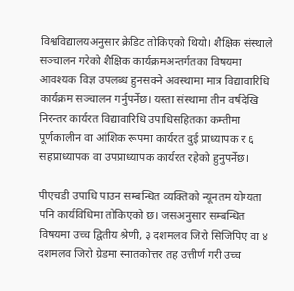विश्वविद्यालयअनुसार क्रेडिट तोकिएको थियो। शैक्षिक संस्थाले सञ्चालन गरेको शैक्षिक कार्यक्रमअन्तर्गतका विषयमा आवश्यक विज्ञ उपलब्ध हुनसक्ने अवस्थामा मात्र विद्यावारिधि कार्यक्रम सञ्चालन गर्नुपर्नेछ। यस्ता संस्थामा तीन वर्षदेखि निरन्तर कार्यरत विद्यावारिधि उपाधिसहितका कम्तीमा पूर्णकालीन वा आंशिक रूपमा कार्यरत दुई प्राध्यापक र ६ सहप्राध्यापक वा उपप्राध्यापक कार्यरत रहेको हुनुपर्नेछ।

पीएचडी उपाधि पाउन सम्बन्धित व्यक्तिको न्यूनतम योग्यता पनि कार्यविधिमा तोकिएको छ। जसअनुसार सम्बन्धित विषयमा उच्च द्वितीय श्रेणी, ३ दशमलव जिरो सिजिपिए वा ४ दशमलव जिरो ग्रेडमा स्नातकोत्तर तह उत्तीर्ण गरी उच्च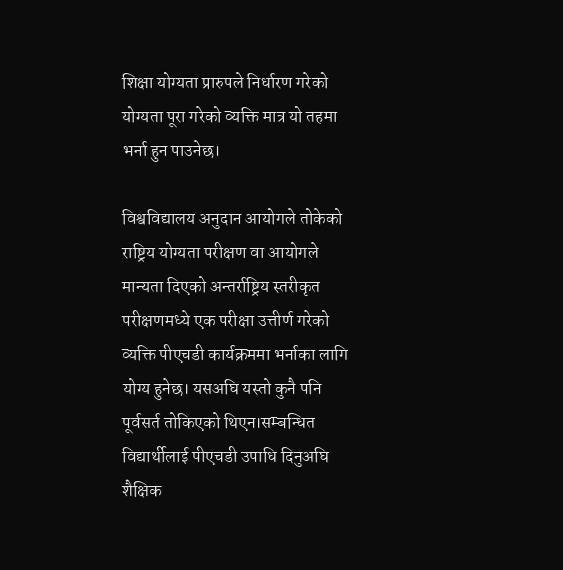शिक्षा योग्यता प्रारुपले निर्धारण गरेको योग्यता पूरा गरेको व्यक्ति मात्र यो तहमा भर्ना हुन पाउनेछ।

विश्वविद्यालय अनुदान आयोगले तोकेको राष्ट्रिय योग्यता परीक्षण वा आयोगले मान्यता दिएको अन्तर्राष्ट्रिय स्तरीकृत परीक्षणमध्ये एक परीक्षा उत्तीर्ण गरेको व्यक्ति पीएचडी कार्यक्रममा भर्नाका लागि योग्य हुनेछ। यसअघि यस्तो कुनै पनि पूर्वसर्त तोकिएको थिएन।सम्बन्धित विद्यार्थीलाई पीएचडी उपाधि दिनुअघि शैक्षिक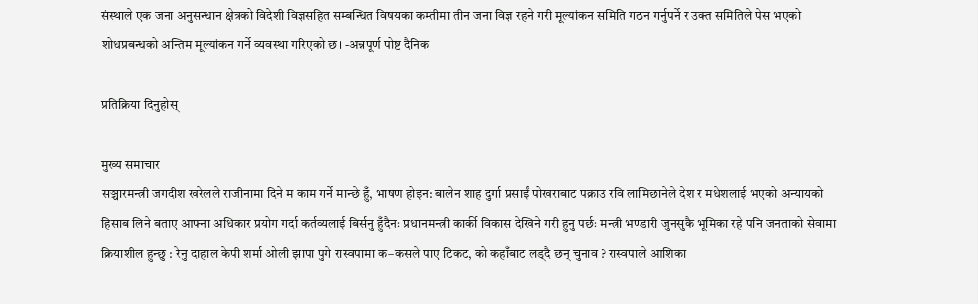संस्थाले एक जना अनुसन्धान क्षेत्रको विदेशी विज्ञसहित सम्बन्धित विषयका कम्तीमा तीन जना विज्ञ रहने गरी मूल्यांकन समिति गठन गर्नुपर्ने र उक्त समितिले पेस भएको शोधप्रबन्धको अन्तिम मूल्यांकन गर्ने व्यवस्था गरिएको छ। -अन्नपूर्ण पोष्ट दैनिक

प्रतिक्रिया दिनुहोस्

मुख्य समाचार
सञ्चारमन्त्री जगदीश खरेलले राजीनामा दिने म काम गर्ने मान्छे हुँ, भाषण होइन: बालेन शाह दुर्गा प्रसाईं पोखराबाट पक्राउ रवि लामिछानेले देश र मधेशलाई भएको अन्यायको हिसाब लिने बताए आफ्ना अधिकार प्रयोग गर्दा कर्तव्यलाई बिर्सनु हुँदैनः प्रधानमन्त्री कार्की विकास देखिने गरी हुनु पर्छः मन्त्री भण्डारी जुनसुकै भूमिका रहे पनि जनताको सेवामा क्रियाशील हुन्छु : रेनु दाहाल केपी शर्मा ओली झापा पुगे रास्वपामा क–कसले पाए टिकट, को कहाँबाट लड्दै छन् चुनाव ? रास्वपाले आशिका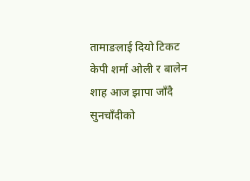तामाङलाई दियो टिकट केपी शर्मा ओली र बालेन शाह आज झापा जाँदै सुनचाँदीको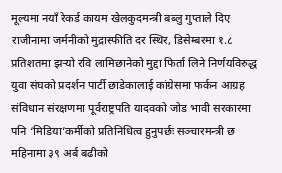मूल्यमा नयाँ रेकर्ड कायम खेलकुदमन्त्री बब्लु गुप्ताले दिए राजीनामा जर्मनीको मुद्रास्फीति दर स्थिर, डिसेम्बरमा १.८ प्रतिशतमा झर्‍यो रवि लामिछानेको मुद्दा फिर्ता लिने निर्णयविरुद्ध युवा संघको प्रदर्शन पार्टी छाडेकालाई कांग्रेसमा फर्कन आग्रह संविधान संरक्षणमा पूर्वराष्ट्रपति यादवको जोड भावी सरकारमा पनि ‘मिडिया’कर्मीको प्रतिनिधित्व हुनुपर्छः सञ्चारमन्त्री छ महिनामा ३९ अर्ब बढीको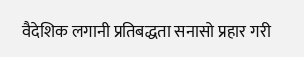वैदेशिक लगानी प्रतिबद्धता सनासो प्रहार गरी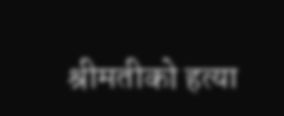श्रीमतीको हत्या